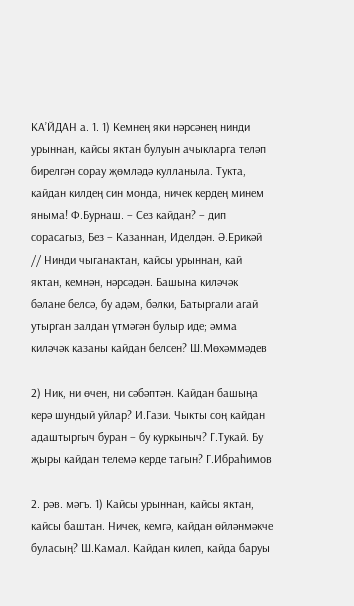КА’ЙДАН а. 1. 1) Кемнең яки нәрсәнең нинди урыннан, кайсы яктан булуын ачыкларга теләп бирелгән сорау җөмләдә кулланыла. Тукта, кайдан килдең син монда, ничек кердең минем яныма! Ф.Бурнаш. – Сез кайдан? – дип сорасагыз, Без – Казаннан, Иделдән. Ә.Ерикәй // Нинди чыганактан, кайсы урыннан, кай яктан, кемнән, нәрсәдән. Башына киләчәк бәлане белсә, бу адәм, бәлки, Батыргали агай утырган залдан үтмәгән булыр иде; әмма киләчәк казаны кайдан белсен? Ш.Мөхәммәдев

2) Ник, ни өчен, ни сәбәптән. Кайдан башыңа керә шундый уйлар? И.Гази. Чыкты соң кайдан адаштыргыч буран – бу куркыныч? Г.Тукай. Бу җыры кайдан телемә керде тагын? Г.Ибраһимов

2. рәв. мәгъ. 1) Кайсы урыннан, кайсы яктан, кайсы баштан. Ничек, кемгә, кайдан өйләнмәкче буласың? Ш.Камал. Кайдан килеп, кайда баруы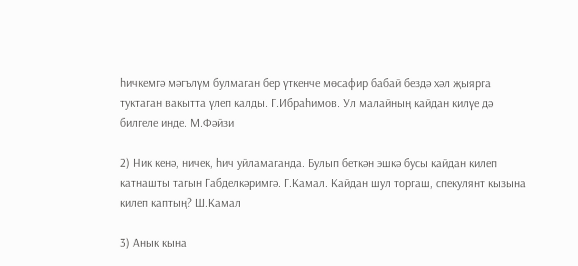һичкемгә мәгълүм булмаган бер үткенче мөсафир бабай бездә хәл җыярга туктаган вакытта үлеп калды. Г.Ибраһимов. Ул малайның кайдан килүе дә билгеле инде. М.Фәйзи

2) Ник кенә, ничек, һич уйламаганда. Булып беткән эшкә бусы кайдан килеп катнашты тагын Габделкәримгә. Г.Камал. Кайдан шул торгаш, спекулянт кызына килеп каптың? Ш.Камал

3) Анык кына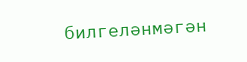билгеләнмәгән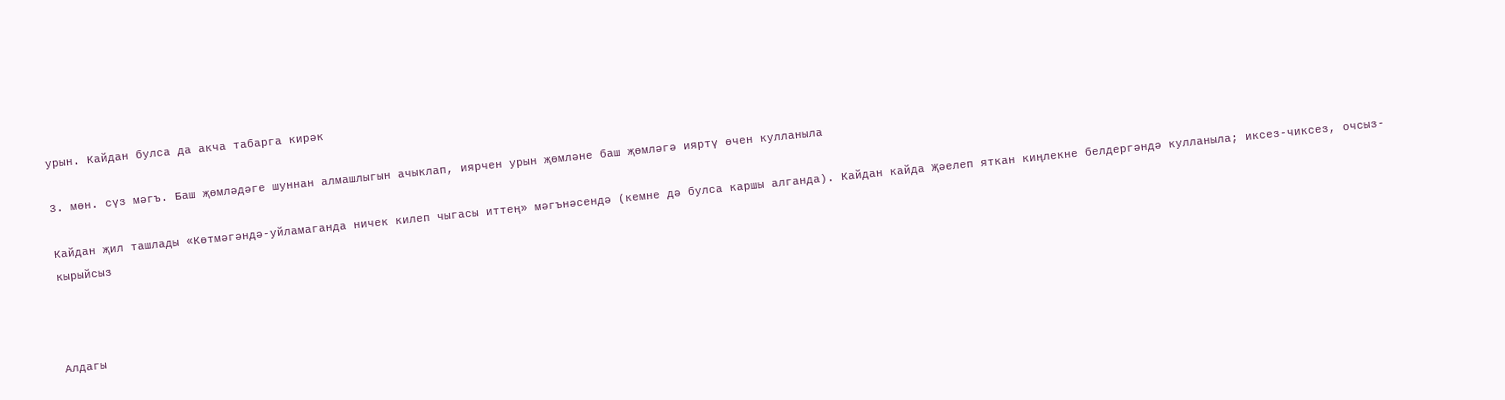урын. Кайдан булса да акча табарга кирәк

3. мөн. сүз мәгъ. Баш җөмләдәге шуннан алмашлыгын ачыклап, иярчен урын җөмләне баш җөмләгә ияртү өчен кулланыла

Кайдан җил ташлады «Көтмәгәндә-уйламаганда ничек килеп чыгасы иттең» мәгънәсендә (кемне дә булса каршы алганда). Кайдан кайда Җәелеп яткан киңлекне белдергәндә кулланыла; иксез-чиксез, очсыз-кырыйсыз



Алдагы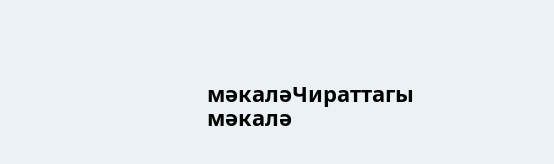мәкаләЧираттагы мәкалә